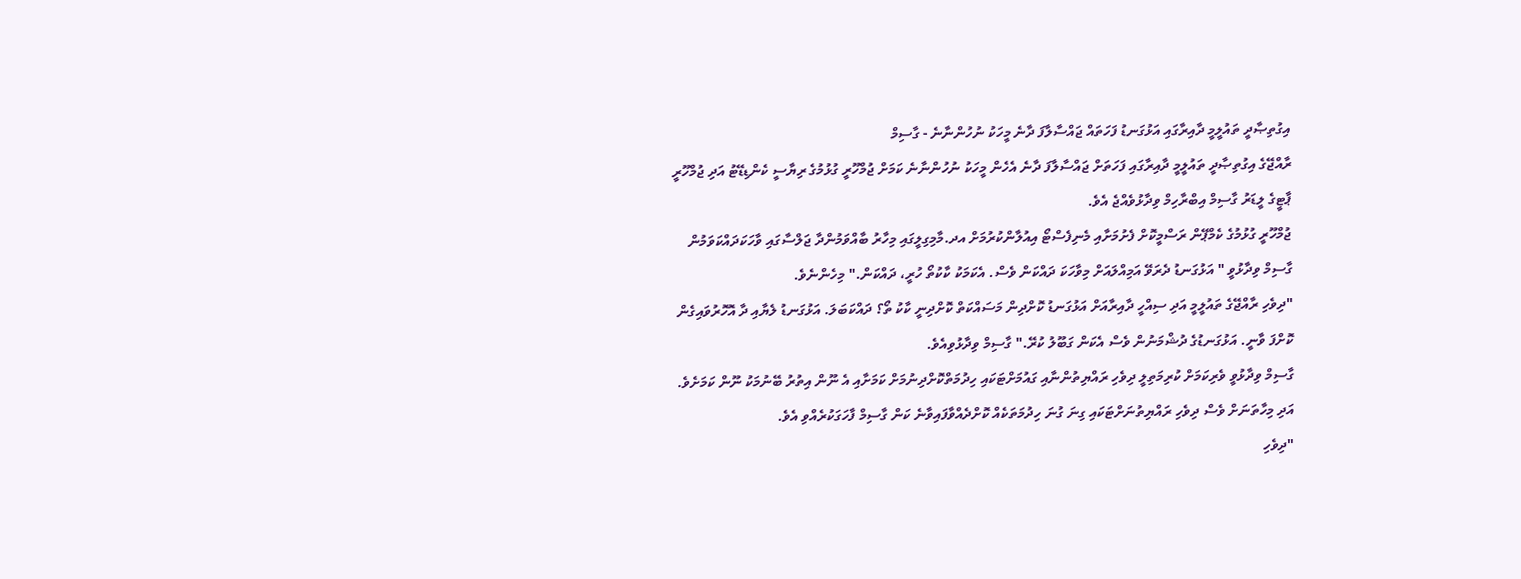އިގުތިޞާދީ ތައުލީމީ ދާއިރާގައި އަޅުގަނޑު ފަހަތައް ޖައްސާލާފަ ދާނެ މީހަކު ނުހުންނާނެ - ގާސިމް
ރާއްޖޭގެ އިގުތިޞާދީ ތައުލީމީ ދާއިރާގައި ފަހަތަށް ޖައްސާލާފަ ދާނެ އެހެން މީހަކު ނުހުންނާނެ ކަމަށް ޖުމްހޫރީ ގުޅުމުގެ ރިޔާސީ ކެންޑިޑޭޓު އަދި ޖުމްހޫރީ ޕާޓީގެ ލީޑަރު ގާސިމް އިބްރާހިމް ވިދާޅުވެއްޖެ އެވެ.
ޖުމްހޫރީ ގުޅުމުގެ ކެމްޕޭން ރަސްމީކޮށް ފެށުމަށާއި މެނިފެސްޓޯ އިއުލާންކުރުމަށް އދ.މާމިގިލީގައި މިހާރު ބާއްވަމުންދާ ޖަލްސާގައި ވާހަކަދައްކަވަމުން ގާސިމް ވިދާޅުވީ " އަޅުގަނޑު ދެރަވޭ އަމިއްލައަށް މިވާހަކަ ދައްކަން ވެސް. އެކަމަކު ކާކުތޯ ހުރީ، ދައްކަން." މިހެންނެވެ.
"ދިވެހި ރާއްޖޭގެ ތައުލީމީ އަދި ސިއްހީ ދާއިރާއަށް އަޅުގަނޑު ކޮށްދިން މަސައްކަތް ކޮށްދިނީ ކާކު ތޯ؟ ދައްކަބަލަ. އަޅުގަނޑު ލެޔާއި ދާ އޮހޮރުވައިގެން ކޮށްފަ ވާނީ. އަޅުގަނޑުގެ ދުޝްމަނުން ވެސް އެކަން ގަބޫލު ކުރޭ." ގާސިމް ވިދާޅުވިއެވެ.
ގާސިމް ވިދާޅުވީ ވެރިކަމަށް ކުރިމަތިލީ ދިވެހި ރައްޔިތުންނާއި ގައުމަށްޓަކައި ހިދުމަތްކޮށްދިނުމަށް ކަމަށާއި އެ ނޫން އިތުރު ބޭނުމަކު ނޫން ކަމަށެވެ. އަދި މިހާތަނަށް ވެސް ދިވެހި ރައްޔިތުނަށްޓަކައި ގިނަ ގުނަ ހިދުމަތަކެއް ކޮށްދެއްވާފައިވާނެ ކަން ގާސިމް ފާހަގަކުރެއްވި އެވެ.
"ދިވެހި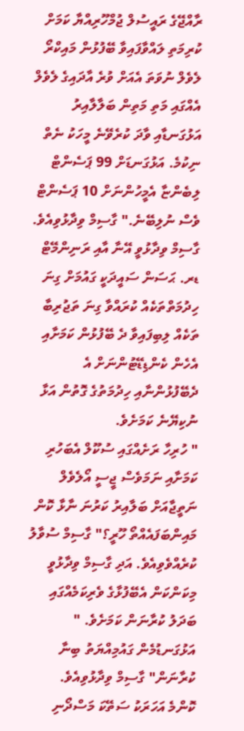ރާއްޖޭގެ ރައީސުލް ޖުމްހޫރިއްޔާ ކަމަށް ކުރިމަތި ލައްވާފައިވާ ބޭފުޅުން މައިކްރޯ ލެވެލް ނުވަތަ އެއަށް ވުރެ އާދައިގެ ލެވެލް އެއްގައި މަތި މަތިން ބަލާލާއިރު އަޅުގަނޑާއި ވާދަ ކުރެވޭނެ މީހަކު ނެތް ނިކުމެ. އަޅުގަނޑަށް 99 ޕަސެންޓް ލިބެންޏާ އެމީހުންނަށް 10 ޕަސެންޓް ވެސް ނުލިބޭނެ." ގާސިމް ވިދާޅުވިއެވެ.
ގާސިމް ވިދާޅުވީ އޭނާ އާއި ރަނިންމޭޓް ޑރ. ޙަސަން ސައީދަކީ ގައުމަށް ގިނަ ހިދުމަތްތަކެއް ކުރައްވާ ގިނަ ތަޖުރިބާ ތަކެއް ލިބިފައިވާ ދެ ބޭފުޅުން ކަމަށާއި އެހެން ކެންޑިޑޭޓުންނަށް އެ ދެބޭފުޅުންނާއި ހިދުމަތުގެ ގޮތުން އަޅާ ނުކިޔޭނެ ކަމަށެވެ.
" ހުރިހާ ރަށެއްގައި ސުކޫލް އެބަހުރި ކަމަށާއި ނަމަވެސް ޖީސީ އޯލެވެލް ނަތީޖާއަށް ބަލާއިރު ކަރުނަ ނާޅާ ކޮން މައިންބަފައެއްތޯ ހޫރީ؟" ގާސިމް ސުވާލު ކުރެއްވެވިއެވެ. އަދި ގާސިމް ވިދާޅުވީ މިކަންކަން އެބޭފުޅާގެ ވެރިކަމެއްގައި ބަދަލު ކުރާނަން ކަމަށެވެ. " އަޅުގަނޑުމެން ގައުމިއްޔަތު ބިނާ ކުރާނަން" ގާސިމް ވިދާޅުވިއެވެ.
ކޮންމެ އަހަރަކު ސަތޭކަ މަސްދޯނި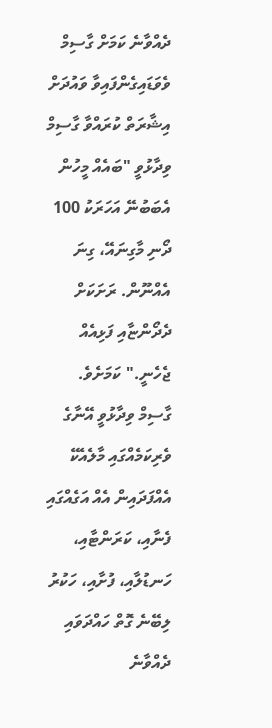ދެއްވާނެ ކަމަށް ގާސިމް ވެވަޑައިގެންފައިވާ ވައުދަށް އިޝާރަތް ކުރައްވާ ގާސިމް ވިދާޅުވީ "ބައެއް މީހުން އެބަބުނޭ އަހަރަކު 100 ދޯނި މާގިނައޭ، ގިނަ އެއްނޫން. ރަށަކަށް ދެދޯންޏާއި ފަޅިއެއް ޖެހެނީ." ކަމަށެވެ.
ގާސިމް ވިދާޅުވީ އޭނާގެ ވެރިކަމެއްގައި މާލެއެކޭ އެއްފަދައިން އެއް އަގެއްގައި ފެނާއި، ކަރަންޓާއި، ހަނޑުލާއި، ފުށާއި، ހަކުރު ލިބޭނެ ގޮތް ހައްދަވައި ދެއްވާނެ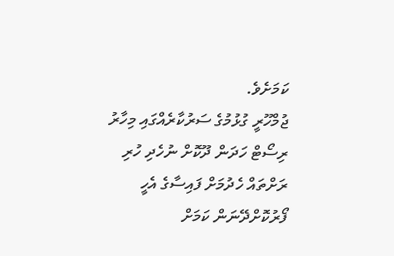ކަމަށެވެ.
ޖުމްހޫރީ ގުޅުމުގެ ސަރުކާރެއްގައި މިހާރު ރިސޯޓް ހަދަން ދޫކޮށް ނުހެދި ހުރި ރަށްތައް ހެދުމަށް ފައިސާގެ އެހީ ފޯރުކޮށްދޭނަން ކަމަށް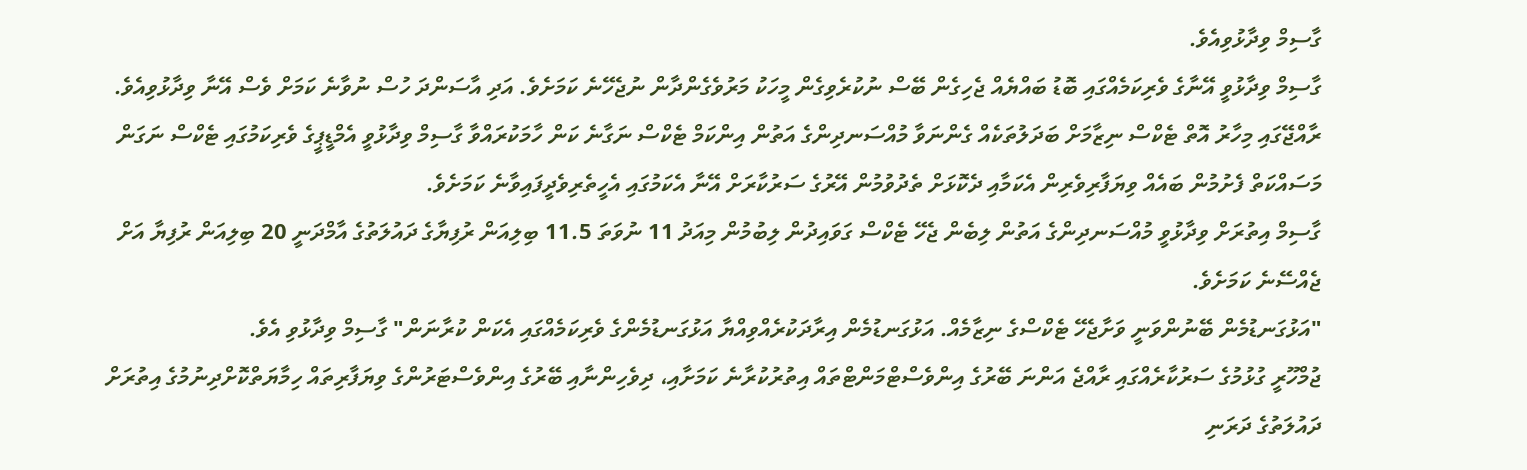ގާސިމް ވިދާޅުވިއެވެ.
ގާސިމް ވިދާޅުވީ އޭނާގެ ވެރިކަމެއްގައި ބޮޑު ބައްޔެއް ޖެހިގެން ބޭސް ނުކުރެވިގެން މީހަކު މަރުވެގެންދާން ނުޖެހޭނެ ކަމަށެވެ. އަދި އާސަންދަ ހުސް ނުވާނެ ކަމަށް ވެސް އޭނާ ވިދާޅުވިއެވެ.
ރާއްޖޭގައި މިހާރު އޮތް ޓެކްސް ނިޒާމަށް ބަދަލުތަކެއް ގެންނަވާ މުއްސަނދިންގެ އަތުން އިންކަމް ޓެކްސް ނަގާނެ ކަން ހާމަކުރައްވާ ގާސިމް ވިދާޅުވީ އެމްޑީޕީގެ ވެރިކަމުގައި ޓެކްސް ނަގަން މަސައްކަތް ފެށުމުން ބައެއް ވިޔަފާރިވެރިން އެކަމާއި ދެކޮޅަށް ތެދުވުމުން އޭރުގެ ސަރުކާރަށް އޭނާ އެކަމުގައި އެހީތެރިވެދީފައިވާނެ ކަމަށެވެ.
ގާސިމް އިތުރަށް ވިދާޅުވީ މުއްސަނދިންގެ އަތުން ލިބެން ޖެހޭ ޓެކްސް ގަވައިދުން ލިބުމުން މިއަދު 11 ނުވަތަ 11.5 ބިލިއަން ރުފިޔާގެ ދައުލަތުގެ އާމްދަނީ 20 ބިލިއަން ރުފިޔާ އަށް ޖެއްސޭނެ ކަމަށެވެ.
"އަޅުގަނޑުމެން ބޭނުންވަނީ ވަށާޖެހޭ ޓެކްސްގެ ނިޒާމެއް. އަޅުގަނޑުމެން އިރާދަކުރެއްވިއްޔާ އަޅުގަނޑުމެންގެ ވެރިކަމެއްގައި އެކަން ކުރާނަން" ގާސިމް ވިދާޅުވި އެވެ.
ޖުމްހޫރީ ގުޅުމުގެ ސަރުކާރެއްގައި ރާއްޖެ އަންނަ ބޭރުގެ އިންވެސްޓްމަންޓްތައް އިތުރުކުރާނެ ކަމަށާއި، ދިވެހިންނާއި ބޭރުގެ އިންވެސްޓަރުންގެ ވިޔަފާރިތައް ހިމާޔަތްކޮށްދިނުމުގެ އިތުރަށް ދައުލަތުގެ ދަރަނި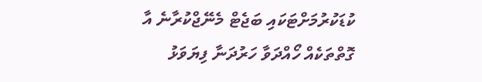ކުޑަކުރުމަށްޓަކައި ބަޖެޓް މެނޭޖްކުރާނެ އާ ގޮތްތަކެއް ހޯއްދަވާ ހަރުދަނާ ފިޔަވަޅު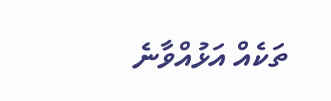ތަކެއް އަޅުއްވާނެ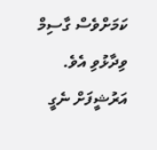ކަމަށްވެސް ގާސިމް ވިދާޅުވި އެވެ.
އަރުޝީފަށް ނެގީ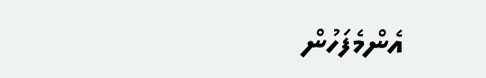އެންމެފަހުން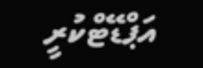އަޕްޑޭޓްކުރީ